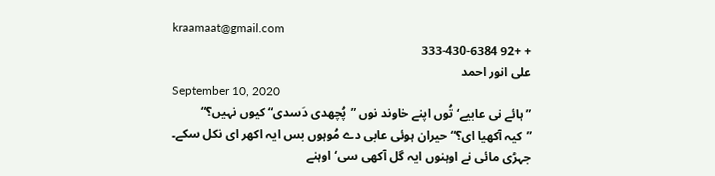kraamaat@gmail.com
+ +92 333-430-6384
علی انور احمد
September 10, 2020
”ہائے نی عابیے‘ تُوں اپنے خاوند نوں ”پُچھدی دَسدی“ کیوں نہیں؟“
”کیہ آکھیا ای؟“ حیران ہوئی عابی دے مُوہوں بس ایہ اکھر ای نکل سکے۔
جہڑی مائی نے اوہنوں ایہ گل آکھی سی‘ اوہنے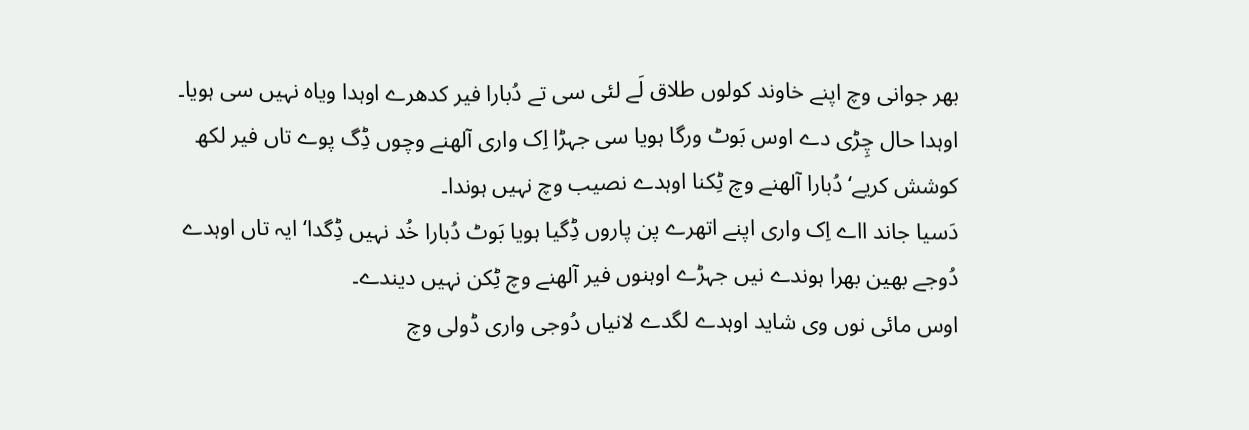بھر جوانی وچ اپنے خاوند کولوں طلاق لَے لئی سی تے دُبارا فیر کدھرے اوہدا ویاہ نہیں سی ہویا۔
اوہدا حال چِڑی دے اوس بَوٹ ورگا ہویا سی جہڑا اِک واری آلھنے وچوں ڈِگ پوے تاں فیر لکھ کوشش کریے‘ دُبارا آلھنے وچ ٹِکنا اوہدے نصیب وچ نہیں ہوندا۔
دَسیا جاند ااے اِک واری اپنے اتھرے پن پاروں ڈِگیا ہویا بَوٹ دُبارا خُد نہیں ڈِگدا‘ ایہ تاں اوہدے دُوجے بھین بھرا ہوندے نیں جہڑے اوہنوں فیر آلھنے وچ ٹِکن نہیں دیندے۔
اوس مائی نوں وی شاید اوہدے لگدے لانیاں دُوجی واری ڈولی وچ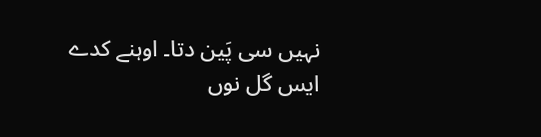نہیں سی پَین دتا۔ اوہنے کدے ایس گل نوں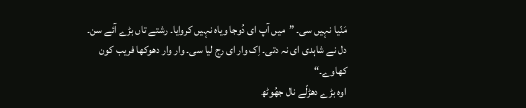مَنّیا نہیں سی۔ ”میں آپ ای دُوجا ویاہ نہیں کروایا۔ رشتے تاں بڑے آئے سن۔ دل نے شاہدی ای نہ دتی۔ اِک وار ای رج لیا سی۔ وار وار دھوکھا فریب کون کھاوے۔“
اوہ بڑے دھڑلّے نال جھُوٹھ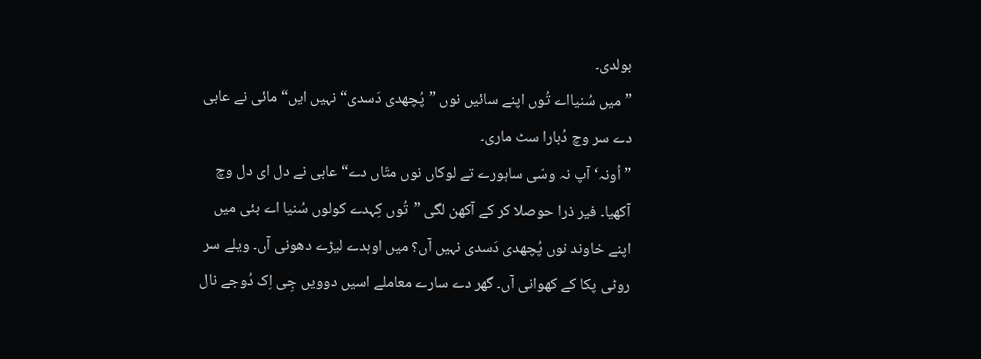بولدی۔
”میں سُنیااے تُوں اپنے سائیں نوں ”پُچھدی دَسدی“ نہیں ایں“ مائی نے عابی دے سر وچ دُبارا سٹ ماری۔
”اُونہ‘ آپ نہ وسّی ساہورے تے لوکاں نوں متّاں دے“ عابی نے دل ای دل وچ آکھیا۔ فیر ذرا حوصلا کر کے آکھن لگی ”تُوں کِہدے کولوں سُنیا اے بئی میں اپنے خاوند نوں پُچھدی دَسدی نہیں آں؟ میں اوہدے لیڑے دھونی آں۔ ویلے سر روٹی پکا کے کھوانی آں۔ گھر دے سارے معاملے اسیں دوویں جِی اِک دُوجے نال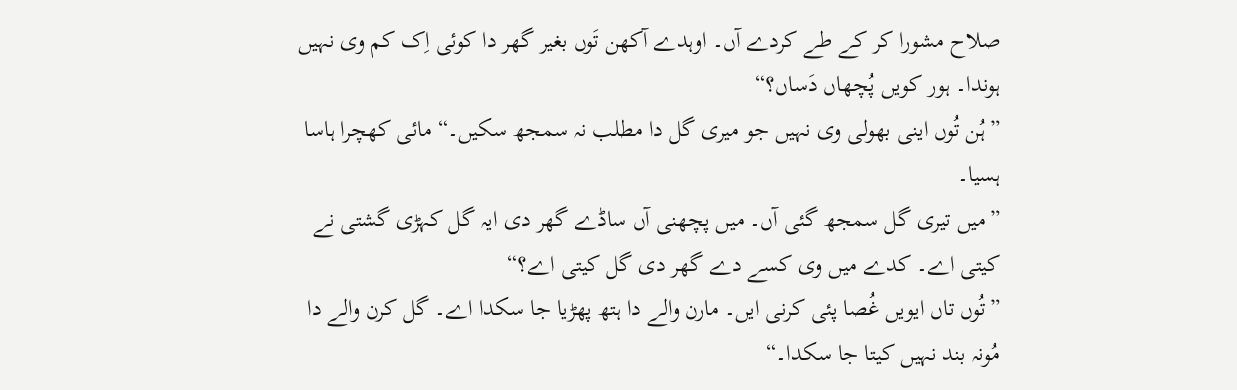صلاح مشورا کر کے طے کردے آں۔ اوہدے آکھن تَوں بغیر گھر دا کوئی اِک کم وی نہیں ہوندا۔ ہور کویں پُچھاں دَساں؟“
”ہُن تُوں اینی بھولی وی نہیں جو میری گل دا مطلب نہ سمجھ سکیں۔“ مائی کھچرا ہاسا ہسیا۔
”میں تیری گل سمجھ گئی آں۔ میں پچھنی آں ساڈے گھر دی ایہ گل کہڑی گشتی نے کیتی اے۔ کدے میں وی کسے دے گھر دی گل کیتی اے؟“
”تُوں تاں ایویں غُصا پئی کرنی ایں۔ مارن والے دا ہتھ پھڑیا جا سکدا اے۔ گل کرن والے دا مُونہ بند نہیں کیتا جا سکدا۔“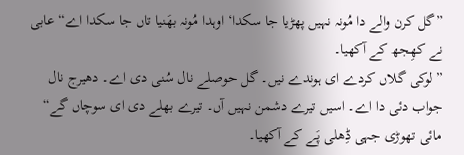”گل کرن والے دا مُونہ نہیں پھڑیا جا سکدا‘ اوہدا مُونہ بھَنیا تاں جا سکدا اے“ عابی نے کھِجھ کے آکھیا۔
”لوکی گلاں کردے ای ہوندے نیں۔ گل حوصلے نال سُنی دی اے۔ دھیرج نال جواب دئی دا اے۔ اسیں تیرے دشمن نہیں آں۔ تیرے بھلے دی ای سوچاں گے“ مائی تھوڑی جہی ڈِھلی پَے کے آکھیا۔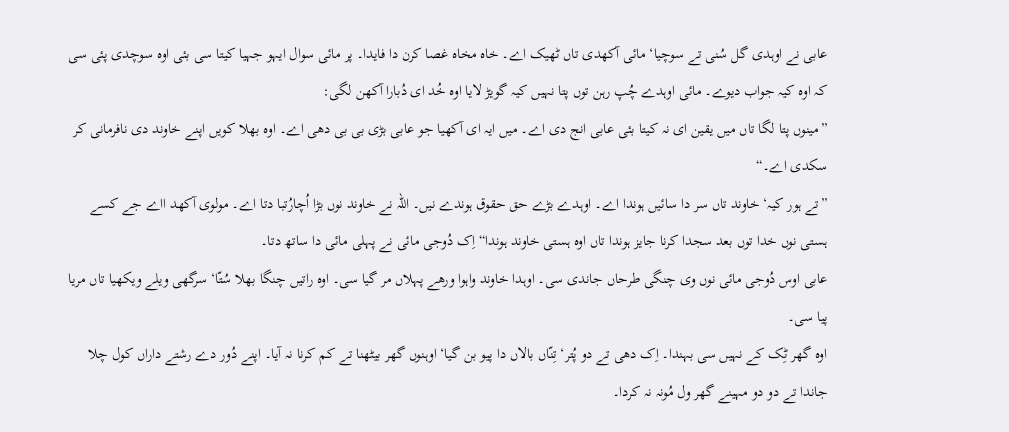عابی نے اوہدی گل سُنی تے سوچیا‘ مائی آکھدی تاں ٹھیک اے۔ خاہ مخاہ غصا کرن دا فایدا۔ پر مائی سوال ایہو جہیا کیتا سی بئی اوہ سوچدی پئی سی کہ اوہ کیہ جواب دیوے۔ مائی اوہدے چُپ رہن توں پتا نہیں کیہ گویڑ لایا اوہ خُد ای دُبارا آکھن لگی:
”مینوں پتا لگا تاں میں یقین ای نہ کیتا بئی عابی انج دی اے۔ میں ایہ ای آکھیا جو عابی بڑی بی بی دھی اے۔ اوہ بھلا کویں اپنے خاوند دی نافرمانی کر سکدی اے۔“
”تے ہور کیہ‘ خاوند تاں سر دا سائیں ہوندا اے۔ اوہدے بڑے حق حقوق ہوندے نیں۔ اللہ نے خاوند نوں بڑا اُچارُتبا دتا اے۔ مولوی آکھد ااے جے کسے ہستی نوں خدا توں بعد سجدا کرنا جایز ہوندا تاں اوہ ہستی خاوند ہوندا“ اِک دُوجی مائی نے پہلی مائی دا ساتھ دتا۔
عابی اوس دُوجی مائی نوں وی چنگی طرحاں جاندی سی۔ اوہدا خاوند واہوا ورھے پہلاں مر گیا سی۔ اوہ راتیں چنگا بھلا سُتّا‘ سرگھی ویلے ویکھیا تاں مریا پیا سی۔
اوہ گھر ٹِک کے نہیں سی بہندا۔ اِک دھی تے دو پُتر‘ تِنّاں بالاں دا پیو بن گیا‘ اوہنوں گھر بیٹھنا تے کم کرنا نہ آیا۔ اپنے دُور دے رشتے داراں کول چلا جاندا تے دو دو مہینے گھر ول مُونہ نہ کردا۔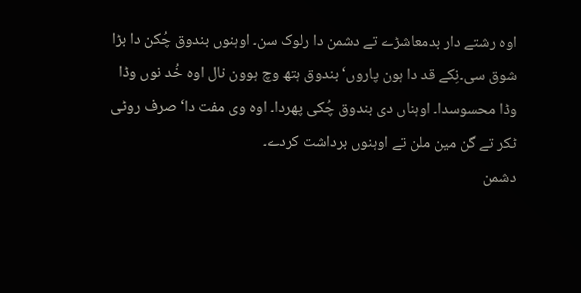اوہ رشتے دار بدمعاشڑے تے دشمن دا رلوک سن۔ اوہنوں بندوق چُکن دا بڑا شوق سی۔نِکے قد دا ہون پاروں‘ بندوق ہتھ وچ ہوون نال اوہ خُد نوں وڈا وڈا محسوسدا۔ اوہناں دی بندوق چُکی پھردا۔ اوہ وی مفت دا‘ صرف روٹی ٹکر تے گن مین ملن تے اوہنوں برداشت کردے۔
دشمن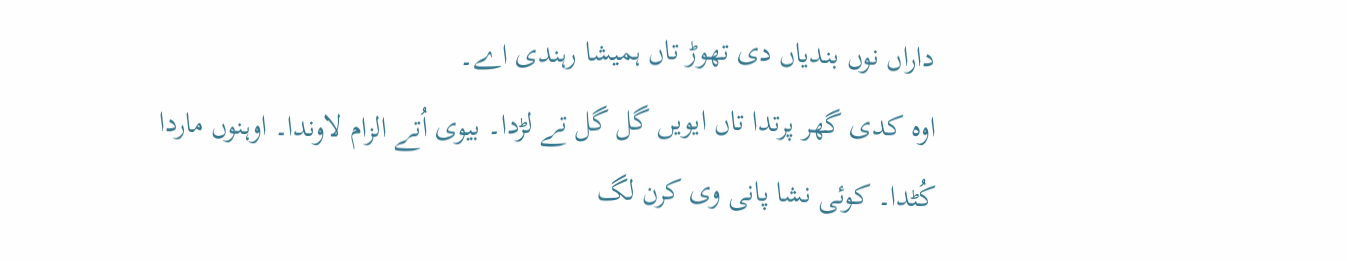داراں نوں بندیاں دی تھوڑ تاں ہمیشا رہندی اے۔
اوہ کدی گھر پرتدا تاں ایویں گل گل تے لڑدا۔ بیوی اُتے الزام لاوندا۔ اوہنوں ماردا کُٹدا۔ کوئی نشا پانی وی کرن لگ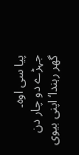پیا سی اوہ۔
جہڑے دو چار دن گھر رہندا‘ اپنی بیوی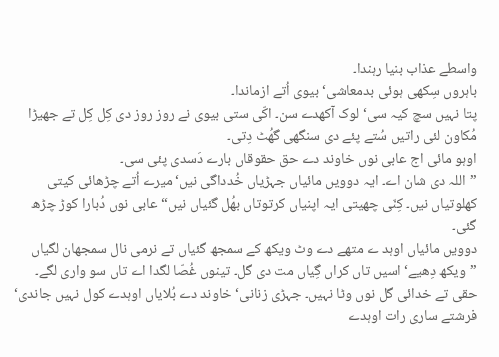واسطے عذاب بنیا رہندا۔
باہروں سِکھی ہوئی بدمعاشی‘ بیوی اُتے ازماندا۔
پتا نہیں سچ کیہ سی‘ لوک آکھدے سن۔ اکّی ستی بیوی نے روز روز دی کِل کِل تے جھیڑا مُکاون لئی راتیں سُتے پئے دی سنگھی گھُٹ دِتی۔
اوہو مائی اج عابی نوں خاوند دے حق حقوقاں بارے دَسدی پئی سی۔
”اللہ دی شان اے۔ ایہ دوویں مائیاں جہڑیاں خُدداگی نیں‘میرے اُتے چڑھائی کیتی کھلوتیاں نیں۔ کِنّی چھیتی ایہ اپنیاں کرتوتاں بھُل گئیاں نیں“ عابی نوں دُبارا کوڑ چڑھ گئی۔
دوویں مائیاں اوہد ے متھے دے وٹ ویکھ کے سمجھ گئیاں تے نرمی نال سمجھان لگیاں ”ویکھ دِھیے‘ اسیں تاں کراں گِیاں مت دی گل۔ تینوں غُصّا لگدا اے تاں سو واری لگے۔ حقی تے خدائی گل نوں وٹا نہیں۔ جہڑی زنانی‘ خاوند دے بُلایاں اوہدے کول نہیں جاندی‘ فرشتے ساری رات اوہدے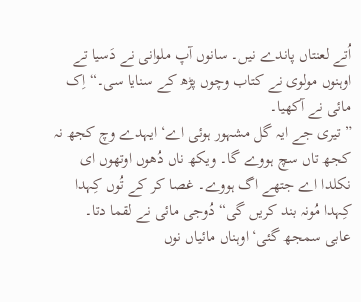اُتے لعنتاں پاندے نیں۔ سانوں آپ ملوانی نے دَسیا تے اوہنوں مولوی نے کتاب وچوں پڑھ کے سنایا سی۔“ اِک مائی نے آکھیا۔
”تیری جے ایہ گل مشہور ہوئی اے‘ ایہدے وچ کجھ نہ کجھ تاں سچ ہووے گا۔ ویکھ ناں دُھوں اوتھوں ای نکلدا اے جتھے اگ ہووے۔ غصا کر کے تُوں کِہدا کِہدا مُونہ بند کریں گی“ دُوجی مائی نے لقما دتا۔
عابی سمجھ گئی‘اوہناں مائیاں نوں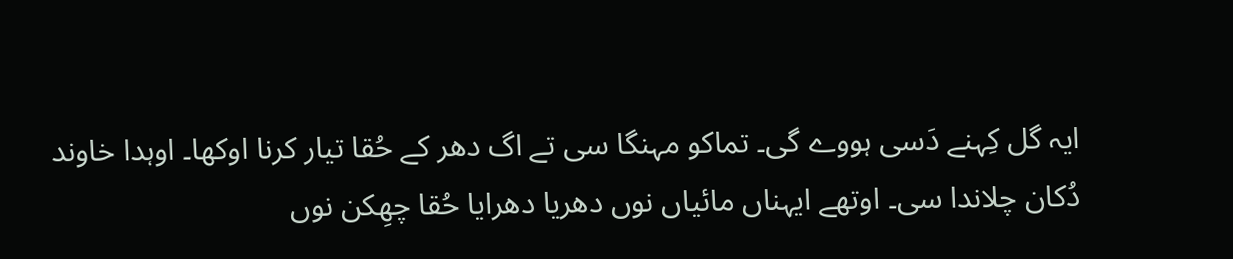ایہ گل کِہنے دَسی ہووے گی۔ تماکو مہنگا سی تے اگ دھر کے حُقا تیار کرنا اوکھا۔ اوہدا خاوند دُکان چلاندا سی۔ اوتھے ایہناں مائیاں نوں دھریا دھرایا حُقا چھِکن نوں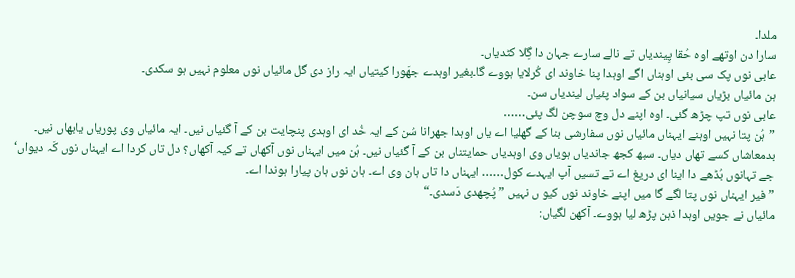ملدا۔
سارا دن اوتھے اوہ حُقا پِیندیاں تے نالے سارے جہان دا گِلا کٹدیاں۔
عابی نوں پک سی بئی اوہناں اگے اوہدا پنا خاوند ای کُرلایا ہووے گا۔بغیر اوہدے جھَورا کیتیاں ایہ راز دی گل مائیاں نوں معلوم نہیں ہو سکدی۔
ہن مائیاں بڑیاں سیانیاں بن کے سواد پئیاں لیندیاں سن۔
عابی نوں تپ چڑھ گئی۔ اوہ اپنے دل وچ سوچن لگ پئی……
”ہُن پتا نہیں اوہنے ایہناں مائیاں نوں سفارشی بنا کے گھلیا اے یاں اوہدا جھرانا سُن کے ایہ خُد ای اوہدی پنچایت بن کے آ گئیاں نیں۔ ایہ مائیاں وی پوریاں یابھاں نیں۔ بدمعاشاں کسے تھاں دیاں۔ سبھ کجھ جاندیاں ہویاں وی اوہدیاں حمایتناں بن کے آ گئیاں نیں۔ ہُن میں ایہناں نوں آکھاں تے کیہ آکھاں؟ دل تاں کردا اے ایہناں نوں کَہ دیواں‘ جے تہانوں بُڈھے دا اینا ای دریغ اے تے تسیں آپ ایہدے کول…… ایہناں دا تاں ہان وی اے۔ ہان نوں ہان پیارا ہوندا اے۔
”فیر ایہناں نوں پتا لگے گا میں اپنے خاوند نوں کیو ں نہیں ”پُچھدی دَسدی۔“
مائیاں نے جویں اوہدا ذہن پڑھ لیا ہووے۔ آکھن لگیاں: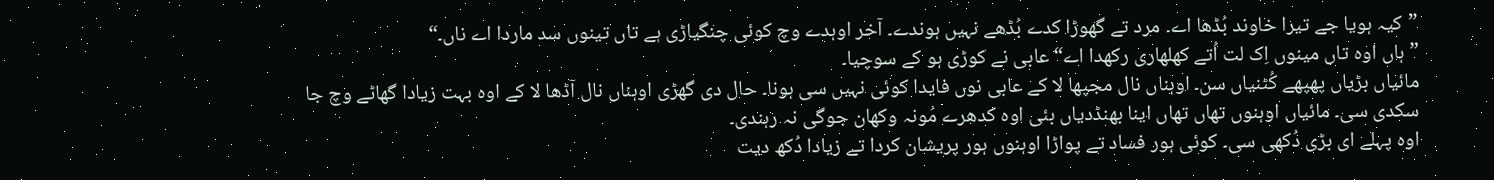”کیہ ہویا جے تیرا خاوند بُڈھا اے۔ مرد تے گھوڑا کدے بُڈھے نہیں ہوندے۔ آخر اوہدے وچ کوئی چنگیاڑی ہے تاں تینوں سد ماردا اے ناں۔“
”ہاں اوہ تاں مینوں اِک لت اُتے کھلھاری رکھدا اے“ عابی نے کوڑی ہو کے سوچیا۔
مائیاں بڑیاں پھپھے کُٹنیاں سن۔ اوہناں نال مجپھا لا کے عابی نوں فایدا کوئی نہیں سی ہونا۔ حال دی گھڑی اوہناں نال آڈھا لا کے اوہ بہت زیادا گھاٹے وچ جا سکدی سی۔ مائیاں اوہنوں تھاں تھاں اینا بھنڈدیاں بئی اوہ کدھرے مُونہ وکھان جوگی نہ رہندی۔
اوہ پہلے ای بڑی دُکھی سی۔ کوئی ہور فساد تے پواڑا اوہنوں ہور پریشان کردا تے زیادا دُکھ دیت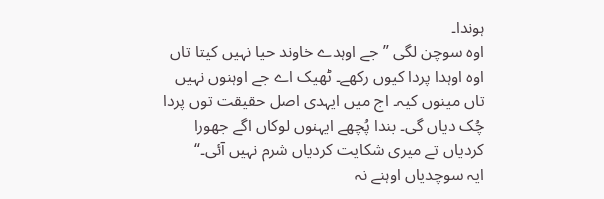ہوندا۔
اوہ سوچن لگی ”جے اوہدے خاوند حیا نہیں کیتا تاں اوہ اوہدا پردا کیوں رکھے۔ ٹھیک اے جے اوہنوں نہیں تاں مینوں کیہ۔ اج میں ایہدی اصل حقیقت توں پردا چُک دیاں گی۔ بندا پُچھے ایہنوں لوکاں اگے جھورا کردیاں تے میری شکایت کردیاں شرم نہیں آئی۔“
ایہ سوچدیاں اوہنے نہ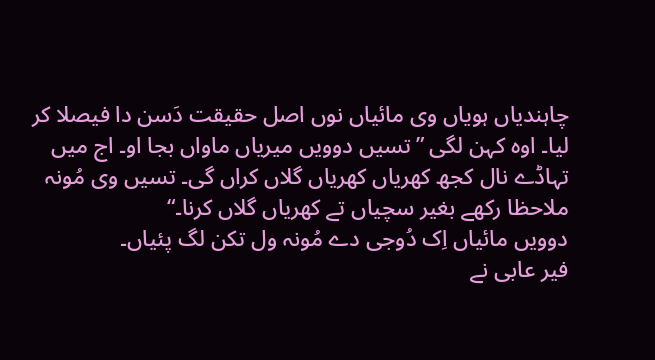چاہندیاں ہویاں وی مائیاں نوں اصل حقیقت دَسن دا فیصلا کر لیا۔ اوہ کہن لگی ”تسیں دوویں میریاں ماواں بجا او۔ اج میں تہاڈے نال کجھ کھریاں کھریاں گلاں کراں گی۔ تسیں وی مُونہ ملاحظا رکھے بغیر سچیاں تے کھریاں گلاں کرنا۔“
دوویں مائیاں اِک دُوجی دے مُونہ ول تکن لگ پئیاں۔
فیر عابی نے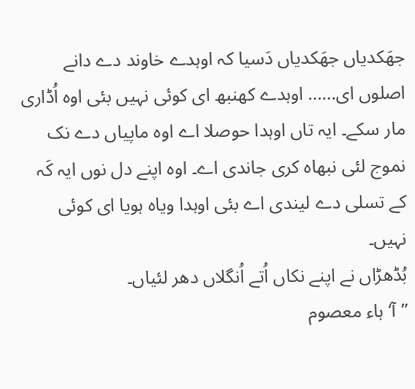جھَکدیاں جھَکدیاں دَسیا کہ اوہدے خاوند دے دانے اصلوں ای…… اوہدے کھنبھ ای کوئی نہیں بئی اوہ اُڈاری مار سکے۔ ایہ تاں اوہدا حوصلا اے اوہ ماپیاں دے نک نموج لئی نبھاہ کری جاندی اے۔ اوہ اپنے دل نوں ایہ کَہ کے تسلی دے لیندی اے بئی اوہدا ویاہ ہویا ای کوئی نہیں۔
بُڈھڑاں نے اپنے نکاں اُتے اُنگلاں دھر لئیاں۔
”آ‘ ہاء معصوم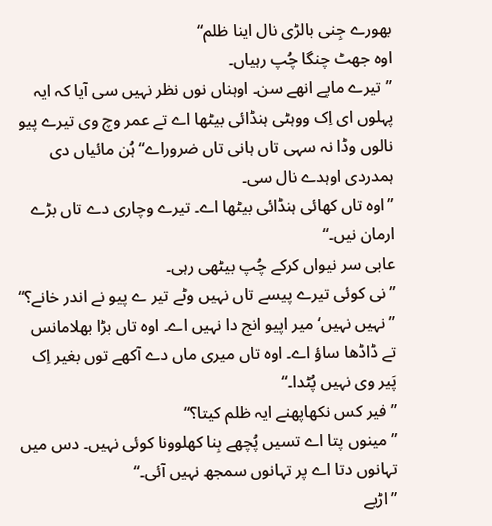بھورے جِنی بالڑی نال اینا ظلم“
اوہ جھٹ چنگا چُپ رہیاں۔
”تیرے ماپے انھے سن۔ اوہناں نوں نظر نہیں سی آیا کہ ایہ پہلوں ای اِک ووہٹی ہنڈائی بیٹھا اے تے عمر وچ وی تیرے پیو نالوں وڈا نہ سہی تاں ہانی تاں ضروراے“ ہُن مائیاں دی ہمدردی اوہدے نال سی۔
”اوہ تاں کھائی ہنڈائی بیٹھا اے۔ تیرے وچاری دے تاں بڑے ارمان نیں۔“
عابی سر نیواں کرکے چُپ بیٹھی رہی۔
”نی کوئی تیرے پیسے تاں نہیں وٹے تیر ے پیو نے اندر خانے؟“
”نہیں نہیں‘ میر اپیو انج دا نہیں اے۔ اوہ تاں بڑا بھلامانس تے ڈاڈھا ساؤ اے۔ اوہ تاں میری ماں دے آکھے توں بغیر اِک پَیر وی نہیں پُٹدا۔“
”فیر کس نکھاپھنے ایہ ظلم کیتا؟“
”مینوں پتا اے تسیں پُچھے بِنا کھلوونا کوئی نہیں۔ دس میں تہانوں دتا اے پر تہانوں سمجھ نہیں آئی۔“
”اڑیے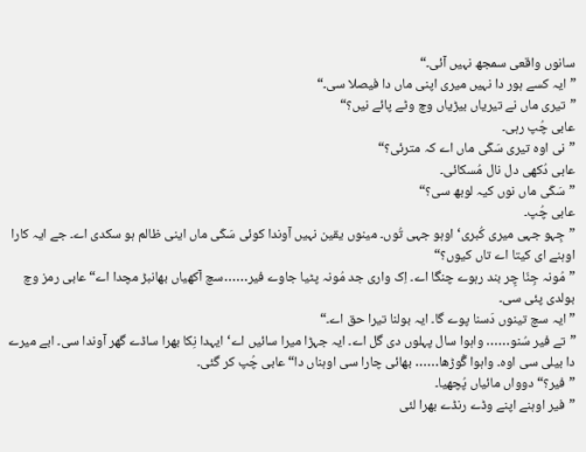سانوں واقعی سمجھ نہیں آئی۔“
”ایہ کسے ہور دا نہیں میری اپنی ماں دا فیصلا سی۔“
”تیری ماں نے تیریاں بیڑیاں وچ وٹے پائے نیں؟“
عابی چُپ رہی۔
”نی اوہ تیری سَکّی ماں اے کہ مترئی؟“
عابی دُکھی دل نال مُسکائی۔
”سَکّی ماں نوں کیہ لوبھ سی؟“
عابی چُپ۔
”جِہو جہی میری کُبری‘ اوہو جہی تُوں۔ مینوں یقین نہیں آوندا کوئی سَکّی ماں اینی ظالم ہو سکدی اے۔ جے ایہ کارا اوہنے ای کیتا اے تاں کیوں؟“
”مُونہ جِنّا چِر بند رہوے چنگا اے۔ اِک واری جد مُونہ پٹیا جاوے فیر……سچ آکھیاں بھانبڑ مچدا اے“ عابی رمز وچ بولدی پئی سی۔
”ایہ سچ تینوں دَسنا پوے گا۔ ایہ بولنا تیرا حق اے۔“
”تے فیر سُنو…… واہوا سال پہلوں دی گل اے۔ ایہ جہڑا میرا سائیں اے‘ ایہدا نِکا بھرا ساڈے گھر آوندا سی۔ ابے میرے دا بیلی سی اوہ۔ واہوا گُوڑھا…… بھائی چارا سی اوہناں دا“ عابی چُپ کر گئی۔
”فیر؟“ دوواں مائیاں پُچھیا۔
”فیر اوہنے اپنے وڈے رنڈے بھرا لئی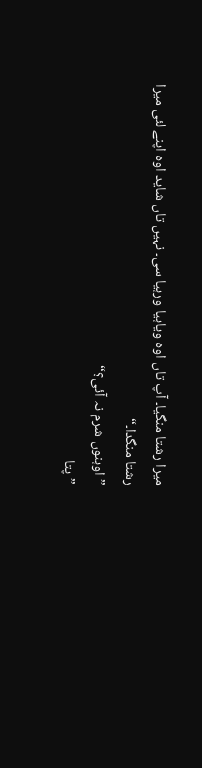میرا رشتا منگیا۔ آپ تاں اوہ ویاہیا ورہیا سی۔ نہیں تاں شاید اوہ اپنے لئی میرا رشتا منگدا۔“
”اوہنوں شرم نہ آئی؟“
”پتا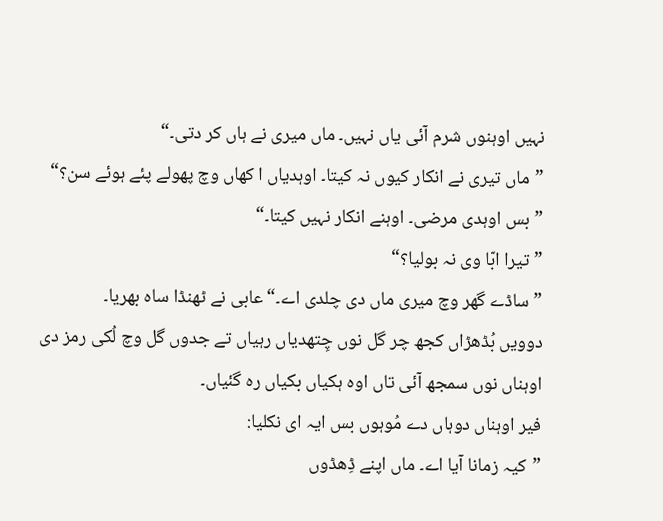نہیں اوہنوں شرم آئی یاں نہیں۔ ماں میری نے ہاں کر دتی۔“
”ماں تیری نے انکار کیوں نہ کیتا۔ اوہدیاں ا کھاں وچ پھولے پئے ہوئے سن؟“
”بس اوہدی مرضی۔ اوہنے انکار نہیں کیتا۔“
”تیرا ابّا وی نہ بولیا؟“
”ساڈے گھر وچ میری ماں دی چلدی اے۔“ عابی نے ٹھنڈا ساہ بھریا۔
دوویں بُڈھڑاں کجھ چر گل نوں چِتھدیاں رہیاں تے جدوں گل وچ لُکی رمز دی اوہناں نوں سمجھ آئی تاں اوہ ہکیاں بکیاں رہ گئیاں۔
فیر اوہناں دوہاں دے مُوہوں بس ایہ ای نکلیا:
”کیہ زمانا آیا اے۔ ماں اپنے ڈِھڈوں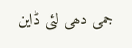جمی دھی لئی ڈاین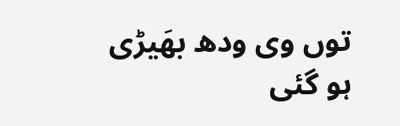توں وی ودھ بھَیڑی ہو گئی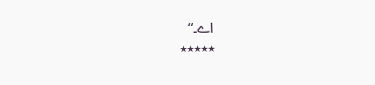اے۔“
٭٭٭٭٭